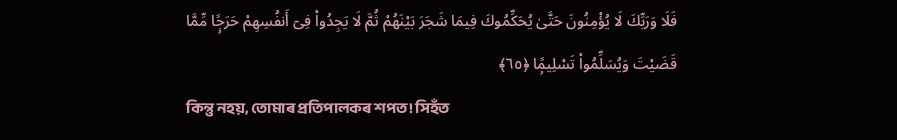فَلَا وَرَبِّكَ لَا يُؤْمِنُونَ حَتَّىٰ يُحَكِّمُوكَ فِيمَا شَجَرَ بَيْنَهُمْ ثُمَّ لَا يَجِدُوا۟ فِىٓ أَنفُسِهِمْ حَرَجًۭا مِّمَّا قَضَيْتَ وَيُسَلِّمُوا۟ تَسْلِيمًۭا ﴿٦٥﴾
কিন্তু নহয়, তোমাৰ প্ৰতিপালকৰ শপত! সিহঁত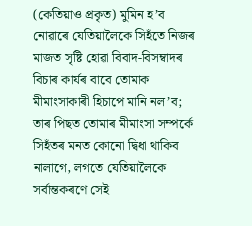(কেতিয়াও প্ৰকৃত) মুমিন হ’ব নোৱাৰে যেতিয়ালৈকে সিহঁতে নিজৰ মাজত সৃষ্টি হোৱা বিবাদ-বিসম্বাদৰ বিচাৰ কাৰ্যৰ বাবে তোমাক মীমাংসাকাৰী হিচাপে মানি নল’ব; তাৰ পিছত তোমাৰ মীমাংসা সম্পৰ্কে সিহঁতৰ মনত কোনো দ্বিধা থাকিব নালাগে, লগতে যেতিয়ালৈকে সৰ্বান্তকৰণে সেই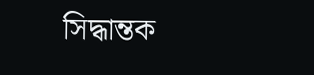সিদ্ধান্তক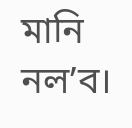মানি নল’ব।